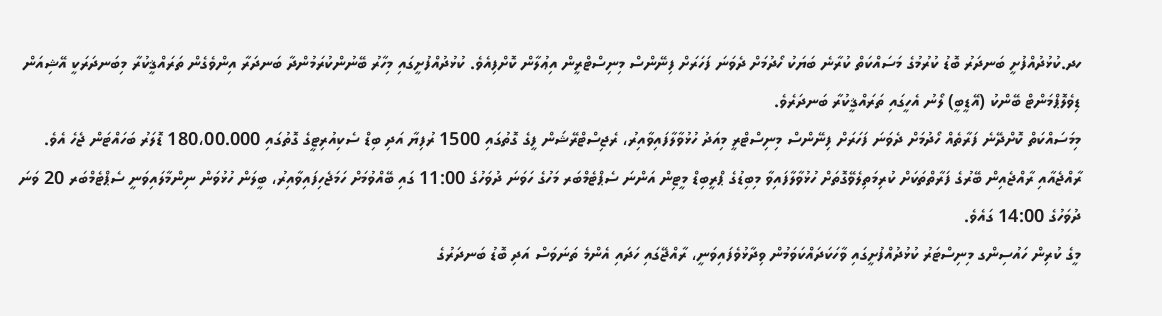ހދ.ކުޅުދުއްފުށީ ބަނދަރު ބޮޑު ކުރުމުގެ މަސައްކަތް ކުރާނެ ބަޔަކު ހޯދުމަށް ދެވަނަ ފަހަރަށް ފިނޭންސް މިނިސްޓްރީން އިޢުލާން ކޮށްފިއެވެ. ކުޅުދުއްފުށީގައި މިހާރު ބޭނުންކުރަމުންދާ ބަނދަރާ އިންވެގެން ތަރައްޤީކުރާ މިބަނދަރަކީ އޭޝިއަން ޑިވެލޮޕްމަންޓް ބޭންކު (އޭޑީބީ) ލޯނު އެހީގައި ތަރައްޤީކުރާ ބަނދަރެވެ.
މިމަސައްކަތް ކޮށްދޭނެ ފަރާތެއް ހޯދުމަށް ދެވަނަ ފަހަރަށް ފިނޭންސް މިނިސްޓްރީ މިއަދު ހުޅުވާލާފައިވާއިރު، ރެޖިސްޓްރޭޝަން ފީގެ ގޮތުގައި 1500 ރުފިޔާ އަދި ބިޑް ސެކިއުރިޓީގެ ގޮތުގައި 180،00.000 ޑޮލަރު ބަހައްޓަން ޖެހެ އެވެ.
ރާއްޖެއާއި ރާއްޖެއިން ބޭރުގެ ފަރާތްތަކަށް ކުރިމަތިލެވޭގޮތަށް ހުޅުވާލާފައިވާ މިބިޑުގެ ޕްރީބިޑް މީޓިން އަންނަ ސެޕްޓެމްބަރ މަހުގެ ހަވަނަ ދުވަހުގެ 11:00 ގައި ބޭއްވުމަށް ހަމަޖެހިފައިވާއިރު، ބީލަން ހުޅުވަން ނިންމާލައިވަނީ ސެޕްޓެމްބަރ 20 ވަނަ ދުވަހުގެ 14:00 ގައެވެ.
މީގެ ކުރިން ހައުސިންގ މިނިސްޓަރު ކުޅުދުއްފުށީގައި ވާހަކަދައްކަވަމުން ވިދާޅުވެފައިވަނީ، ރާއްޖޭގައި ހަދައި އެންމެ ތަނަވަސް އަދި ބޮޑު ބަނދަރުގެ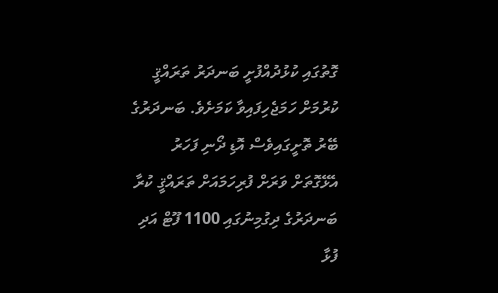ގޮތުގައި ކުޅުދުއްފުށީ ބަނދަރު ތަރައްޤީ ކުރުމަށް ހަމަޖެހިފައިވާ ކަމަށެވެ. ބަނދަރުގެ ބޭރު ތޮށީގައިވެސް އޮޑި ދޯނި ފަހަރު އެޅޭގޮތަށް ވަރަށް ފުރިހަމައަށް ތަރައްޤީ ކުރާ ބަނދަރުގެ ދިގުމިނުގައި 1100 ފޫޓް އަދި ފުޅާ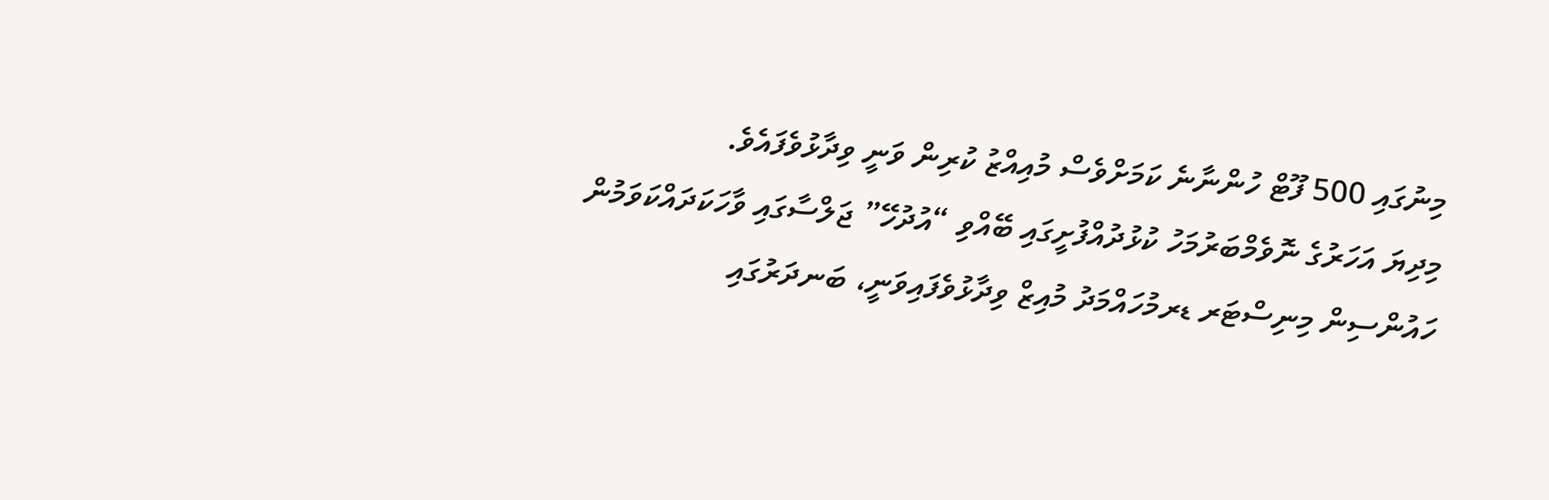މިނުގައި 500 ފޫޓް ހުންނާނެ ކަމަށްވެސް މުއިއްޒު ކުރިން ވަނީ ވިދާޅުވެފައެވެ.
މިދިޔަ އަހަރުގެ ނޮވެމްބަރުމަހު ކުޅުދުއްފުށީގައި ބޭއްވި “އުދުހޭ” ޖަލްސާގައި ވާހަކަދައްކަވަމުން ހައުންސިން މިނިސްޓަރ ޑރމުހައްމަދު މުއިޒް ވިދާޅުވެފައިވަނީ، ބަނދަރުގައި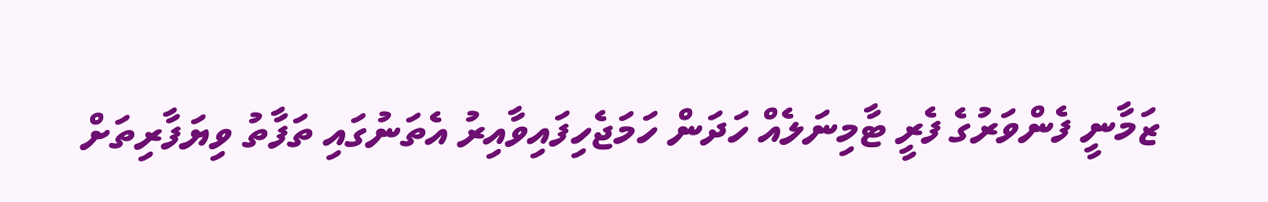ޒަމާނީ ފެންވަރުގެ ފެރީ ޓާމިނަލެއް ހަދަން ހަމަޖެހިފައިވާއިރު އެތަނުގައި ތަފާތު ވިޔަފާރިތަށް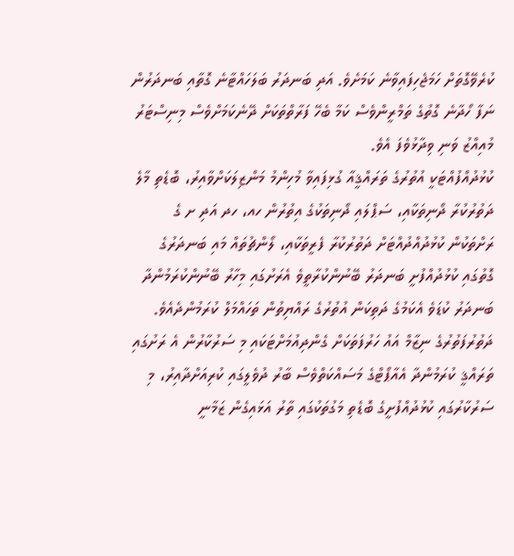ކުރެވޭގޮތަށް ހަމަޖެހިފައިވާނެ ކަމަށެވެ. އަދި ބަނދަރު ބަލަހައްޓާނެ ގޮތާއި ބަނދަރުން ނަފާ ހޯދާނެ ގޮތުގެ ތަމްރީންވެސް ކަމާ ބެހޭ ފަރާތްތަކަށް ދޭނެކަމަށްވެސް މިނިސްޓަރު މުއިއްޒު ވަނި ވިދާޅުވެފަ އެވެ.
ކުޅުދުއްފުއްޓަކީ އުތުރުގެ ތަރައްޤީއާ ގުޅިފައިވާ މުހިންމު މަންޒިލަކަށްވާއިރު، ބޮޑެތި މާލެ ދަތުރުކުރާ ދޯނިތަކާއި، ސަޕްލައި ދޯނިތަކުގެ އިތުރުން ހއ، ހދ އަދި ށ ގެ ރަށްތަކުން ކުޅުދުއްދުއްޓަށް ދަތުރުކުރާ ފެރީތަކާއި، ލޯންޗުތައް މައި ބަނދަރުގެ ގޮތުގައި ކުޅުދުއްފުށީ ބަނދަރު ބޭނުންކުރާތީވެ އެރަށުގައި މިހާރު ބޭނުންކުރަމުންދާ ބަނދަރު ކުޑަވެ އެކަމުގެ ދަތިކަން އުތުރުގެ ރައްޔިތުން ތަހައްމަލް ކުރަމުންދެއެވެ.
ދަތުރުފަތުރުގެ ނިޒާމް އައު ހަރުފަތަކަށް ގެންދިއުމަށްޓަކައި މި ސަރުކާރުން އެ ރަށުގައި ތަރައްޤީ ކުރަމުންދާ އެއާޕޯޓްގެ މަސައްކަތްވެސް ބާރު ދުވެލީގައި ކުރިއަށްދާއިރު، މި ސަރުކާރުގައި ކުޅުދުއްފުށީގެ ބޮޑެތި މަގުތަކުގައި ތާރު އަޅައިގެން ޒަމާނީ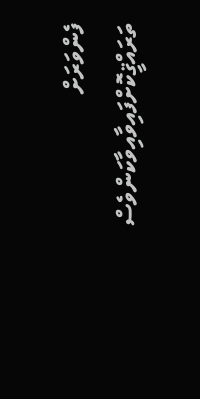ފެންވަރަށް ތަރައްޤީކޮށްފައިވާއިވާކަންވެސް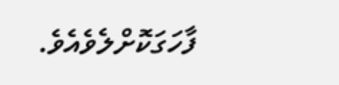ފާހަގަކޮށްލެވެއެވެ.